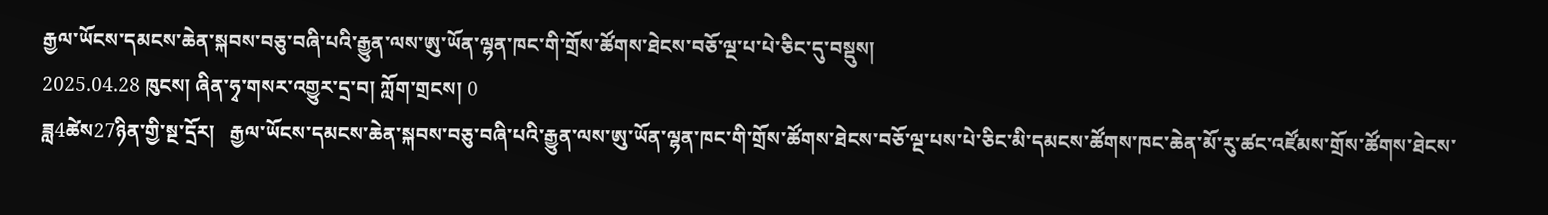རྒྱལ་ཡོངས་དམངས་ཆེན་སྐབས་བཅུ་བཞི་པའི་རྒྱུན་ལས་ཨུ་ཡོན་ལྷན་ཁང་གི་གྲོས་ཚོགས་ཐེངས་བཅོ་ལྔ་པ་པེ་ཅིང་དུ་བསྡུས།
2025.04.28 ཁུངས། ཞིན་ཧྭ་གསར་འགྱུར་དྲ་བ། ཀློག་གྲངས། 0
ཟླ4ཚེས27ཉིན་གྱི་སྔ་དྲོར།   རྒྱལ་ཡོངས་དམངས་ཆེན་སྐབས་བཅུ་བཞི་པའི་རྒྱུན་ལས་ཨུ་ཡོན་ལྷན་ཁང་གི་གྲོས་ཚོགས་ཐེངས་བཅོ་ལྔ་པས་པེ་ཅིང་མི་དམངས་ཚོགས་ཁང་ཆེན་མོ་རུ་ཚང་འཛོམས་གྲོས་ཚོགས་ཐེངས་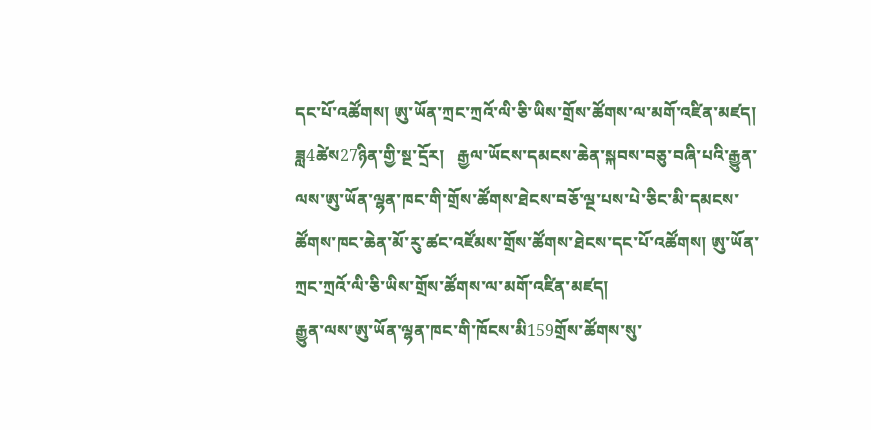དང་པོ་འཚོགས། ཨུ་ཡོན་ཀྲང་ཀྲའོ་ལི་ཅི་ཡིས་གྲོས་ཚོགས་ལ་མགོ་འཛིན་མཛད།
ཟླ4ཚེས27ཉིན་གྱི་སྔ་དྲོར།   རྒྱལ་ཡོངས་དམངས་ཆེན་སྐབས་བཅུ་བཞི་པའི་རྒྱུན་ལས་ཨུ་ཡོན་ལྷན་ཁང་གི་གྲོས་ཚོགས་ཐེངས་བཅོ་ལྔ་པས་པེ་ཅིང་མི་དམངས་ཚོགས་ཁང་ཆེན་མོ་རུ་ཚང་འཛོམས་གྲོས་ཚོགས་ཐེངས་དང་པོ་འཚོགས། ཨུ་ཡོན་ཀྲང་ཀྲའོ་ལི་ཅི་ཡིས་གྲོས་ཚོགས་ལ་མགོ་འཛིན་མཛད།
རྒྱུན་ལས་ཨུ་ཡོན་ལྷན་ཁང་གི་ཁོངས་མི159གྲོས་ཚོགས་སུ་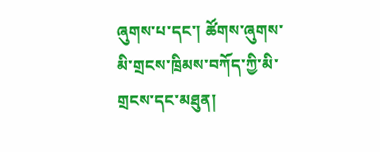ཞུགས་པ་དང་། ཚོགས་ཞུགས་མི་གྲངས་ཁྲིམས་བཀོད་ཀྱི་མི་གྲངས་དང་མཐུན།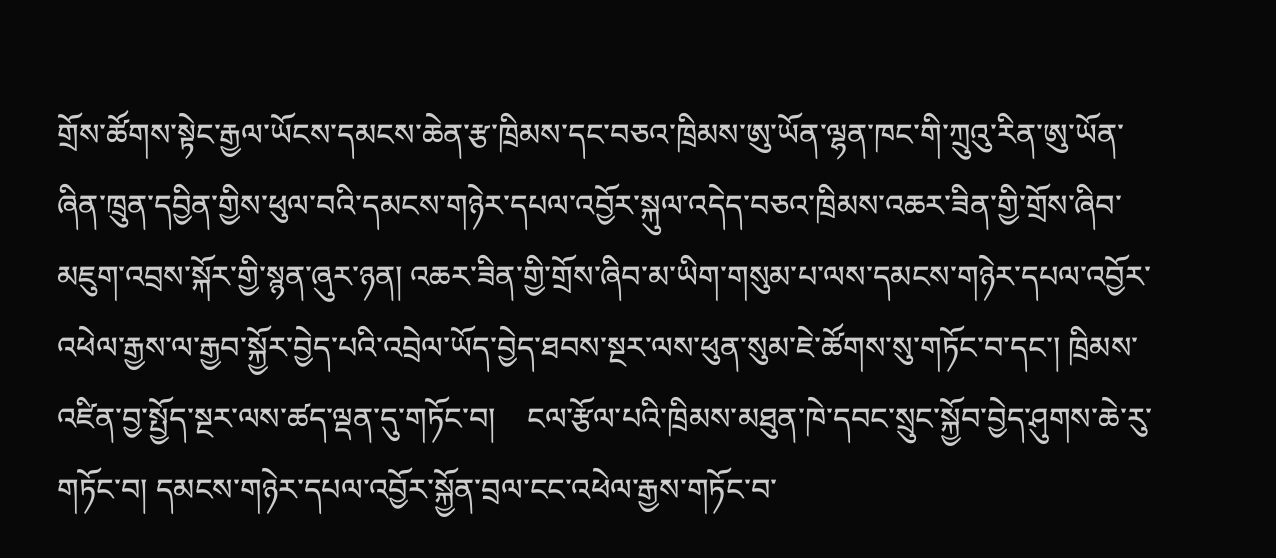གྲོས་ཚོགས་སྟེང་རྒྱལ་ཡོངས་དམངས་ཆེན་རྩ་ཁྲིམས་དང་བཅའ་ཁྲིམས་ཨུ་ཡོན་ལྷན་ཁང་གི་ཀྲུའུ་རིན་ཨུ་ཡོན་ཞིན་ཁྲུན་དབྱིན་གྱིས་ཕུལ་བའི་དམངས་གཉེར་དཔལ་འབྱོར་སྐུལ་འདེད་བཅའ་ཁྲིམས་འཆར་ཟིན་གྱི་གྲོས་ཞིབ་མཇུག་འབྲས་སྐོར་གྱི་སྙན་ཞུར་ཉན། འཆར་ཟིན་གྱི་གྲོས་ཞིབ་མ་ཡིག་གསུམ་པ་ལས་དམངས་གཉེར་དཔལ་འབྱོར་འཕེལ་རྒྱས་ལ་རྒྱབ་སྐྱོར་བྱེད་པའི་འབྲེལ་ཡོད་བྱེད་ཐབས་སྔར་ལས་ཕུན་སུམ་ཇེ་ཚོགས་སུ་གཏོང་བ་དང་། ཁྲིམས་འཛིན་བྱ་སྤྱོད་སྔར་ལས་ཚད་ལྡན་དུ་གཏོང་བ།    ངལ་རྩོལ་པའི་ཁྲིམས་མཐུན་ཁེ་དབང་སྲུང་སྐྱོབ་བྱེད་ཤུགས་ཆེ་རུ་གཏོང་བ། དམངས་གཉེར་དཔལ་འབྱོར་སྐྱོན་བྲལ་ངང་འཕེལ་རྒྱས་གཏོང་བ་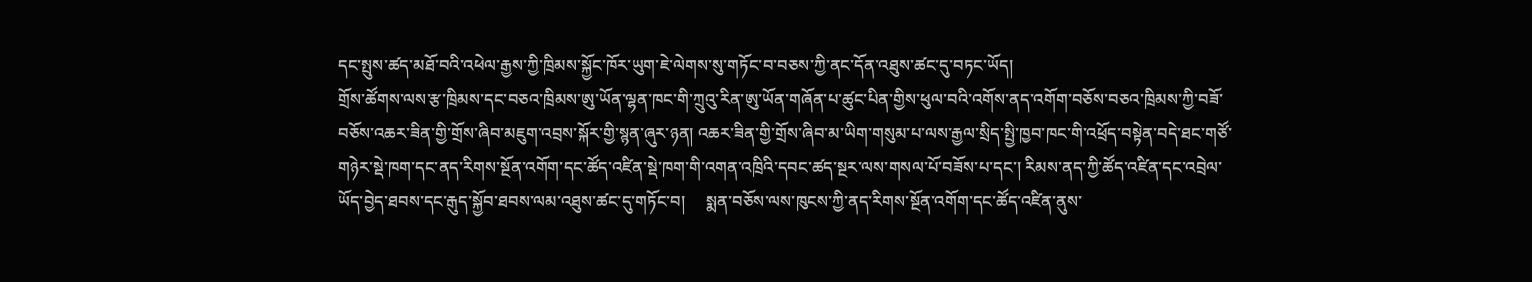དང་སྤུས་ཚད་མཐོ་བའི་འཕེལ་རྒྱས་ཀྱི་ཁྲིམས་སྐྱོང་ཁོར་ཡུག་ཇེ་ལེགས་སུ་གཏོང་བ་བཅས་ཀྱི་ནང་དོན་འཐུས་ཚང་དུ་བཏང་ཡོད།
གྲོས་ཚོགས་ལས་རྩ་ཁྲིམས་དང་བཅའ་ཁྲིམས་ཨུ་ཡོན་ལྷན་ཁང་གི་ཀྲུའུ་རིན་ཨུ་ཡོན་གཞོན་པ་ཚུང་པིན་གྱིས་ཕུལ་བའི་འགོས་ནད་འགོག་བཅོས་བཅའ་ཁྲིམས་ཀྱི་བཟོ་བཅོས་འཆར་ཟིན་གྱི་གྲོས་ཞིབ་མཇུག་འབྲས་སྐོར་གྱི་སྙན་ཞུར་ཉན། འཆར་ཟིན་གྱི་གྲོས་ཞིབ་མ་ཡིག་གསུམ་པ་ལས་རྒྱལ་སྲིད་སྤྱི་ཁྱབ་ཁང་གི་འཕྲོད་བསྟེན་བདེ་ཐང་གཙོ་གཉེར་སྡེ་ཁག་དང་ནད་རིགས་སྔོན་འགོག་དང་ཚོད་འཛིན་སྡེ་ཁག་གི་འགན་འཁྲིའི་དབང་ཚད་སྔར་ལས་གསལ་པོ་བཟོས་པ་དང་། རིམས་ནད་ཀྱི་ཚོད་འཛིན་དང་འབྲེལ་ཡོད་བྱེད་ཐབས་དང་རྒུད་སྐྱོབ་ཐབས་ལམ་འཐུས་ཚང་དུ་གཏོང་བ།     སྨན་བཅོས་ལས་ཁུངས་ཀྱི་ནད་རིགས་སྔོན་འགོག་དང་ཚོད་འཛིན་ནུས་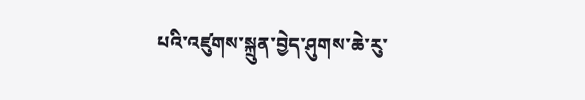པའི་འཛུགས་སྐྲུན་བྱེད་ཤུགས་ཆེ་རུ་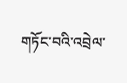གཏོང་བའི་འབྲེལ་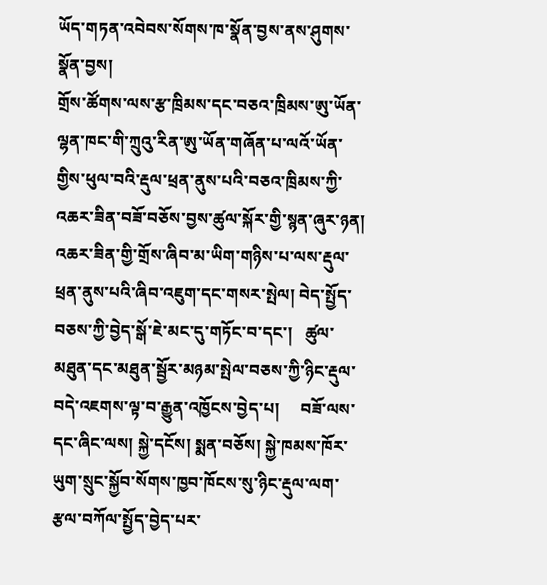ཡོད་གཏན་འབེབས་སོགས་ཁ་སྣོན་བྱས་ནས་ཤུགས་སྣོན་བྱས།
གྲོས་ཚོགས་ལས་རྩ་ཁྲིམས་དང་བཅའ་ཁྲིམས་ཨུ་ཡོན་ལྷན་ཁང་གི་ཀྲུའུ་རིན་ཨུ་ཡོན་གཞོན་པ་ལའོ་ཡོན་གྱིས་ཕུལ་བའི་རྡུལ་ཕྲན་ནུས་པའི་བཅའ་ཁྲིམས་ཀྱི་འཆར་ཟིན་བཟོ་བཅོས་བྱས་ཚུལ་སྐོར་གྱི་སྙན་ཞུར་ཉན། འཆར་ཟིན་གྱི་གྲོས་ཞིབ་མ་ཡིག་གཉིས་པ་ལས་རྡུལ་ཕྲན་ནུས་པའི་ཞིབ་འཇུག་དང་གསར་སྤེལ། བེད་སྤྱོད་བཅས་ཀྱི་བྱེད་སྒོ་ཇེ་མང་དུ་གཏོང་བ་དང་།   ཚུལ་མཐུན་དང་མཐུན་སྦྱོར་མཉམ་སྤེལ་བཅས་ཀྱི་ཉིང་རྡུལ་བདེ་འཇགས་ལྟ་བ་རྒྱུན་འཁྱོངས་བྱེད་པ།     བཟོ་ལས་དང་ཞིང་ལས། སྐྱེ་དངོས། སྨན་བཅོས། སྐྱེ་ཁམས་ཁོར་ཡུག་སྲུང་སྐྱོབ་སོགས་ཁྱབ་ཁོངས་སུ་ཉིང་རྡུལ་ལག་རྩལ་བཀོལ་སྤྱོད་བྱེད་པར་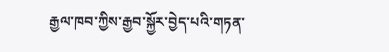རྒྱལ་ཁབ་ཀྱིས་རྒྱབ་སྐྱོར་བྱེད་པའི་གཏན་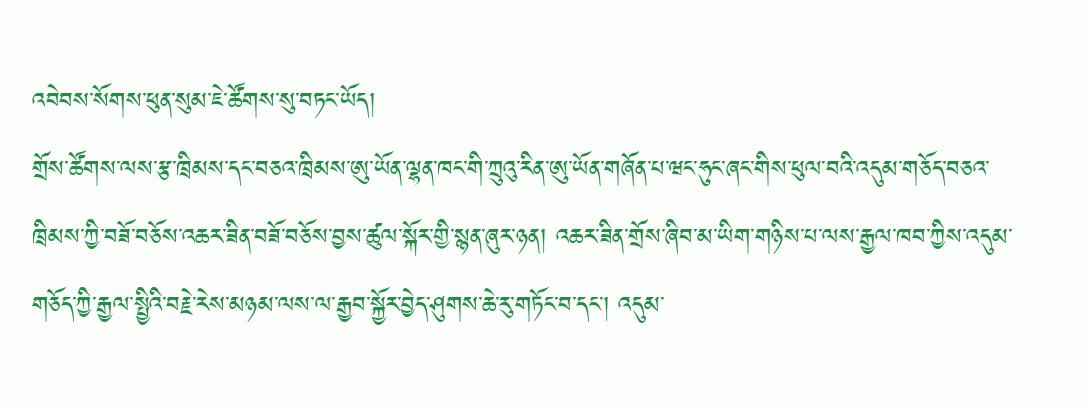འབེབས་སོགས་ཕུན་སུམ་ཇེ་ཚོགས་སུ་བཏང་ཡོད།
གྲོས་ཚོགས་ལས་རྩ་ཁྲིམས་དང་བཅའ་ཁྲིམས་ཨུ་ཡོན་ལྷན་ཁང་གི་ཀྲུའུ་རིན་ཨུ་ཡོན་གཞོན་པ་ཝང་ཧུང་ཞང་གིས་ཕུལ་བའི་འདུམ་གཅོད་བཅའ་ཁྲིམས་ཀྱི་བཟོ་བཅོས་འཆར་ཟིན་བཟོ་བཅོས་བྱས་ཚུལ་སྐོར་གྱི་སྙན་ཞུར་ཉན། འཆར་ཟིན་གྲོས་ཞིབ་མ་ཡིག་གཉིས་པ་ལས་རྒྱལ་ཁབ་ཀྱིས་འདུམ་གཅོད་ཀྱི་རྒྱལ་སྤྱིའི་བརྗེ་རེས་མཉམ་ལས་ལ་རྒྱབ་སྐྱོར་བྱེད་ཤུགས་ཆེ་རུ་གཏོང་བ་དང་། འདུམ་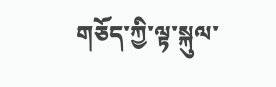གཅོད་ཀྱི་ལྟ་སྐུལ་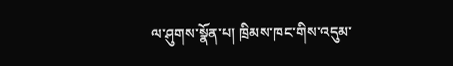ལ་ཤུགས་སྣོན་པ། ཁྲིམས་ཁང་གིས་འདུམ་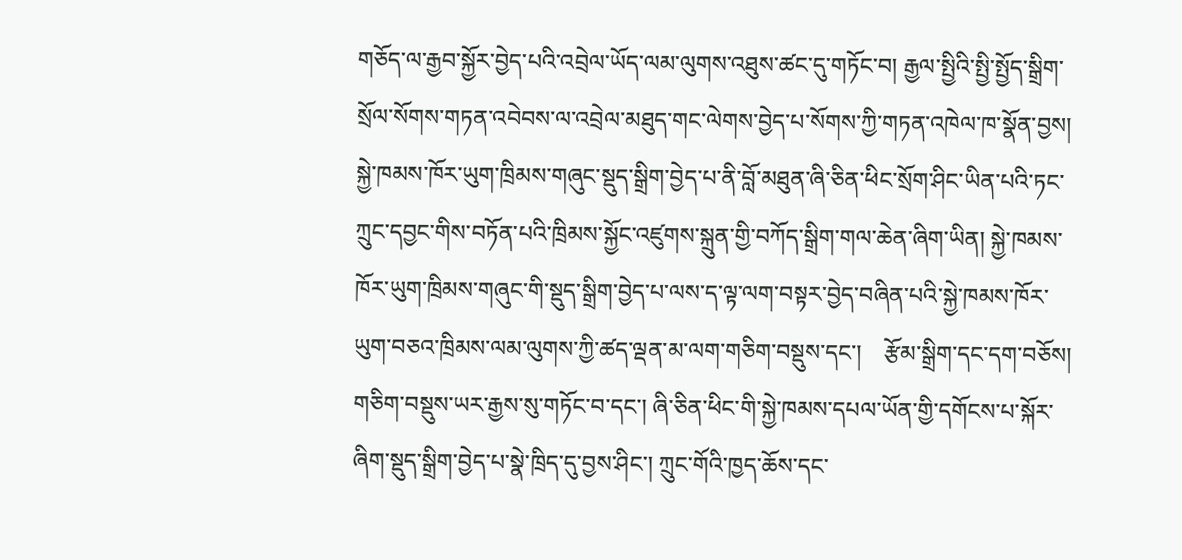གཅོད་ལ་རྒྱབ་སྐྱོར་བྱེད་པའི་འབྲེལ་ཡོད་ལམ་ལུགས་འཐུས་ཚང་དུ་གཏོང་བ། རྒྱལ་སྤྱིའི་སྤྱི་སྤྱོད་སྒྲིག་སྲོལ་སོགས་གཏན་འབེབས་ལ་འབྲེལ་མཐུད་གང་ལེགས་བྱེད་པ་སོགས་ཀྱི་གཏན་འཁེལ་ཁ་སྣོན་བྱས།
སྐྱེ་ཁམས་ཁོར་ཡུག་ཁྲིམས་གཞུང་སྡུད་སྒྲིག་བྱེད་པ་ནི་བློ་མཐུན་ཞི་ཅིན་ཕིང་སྲོག་ཤིང་ཡིན་པའི་ཏང་ཀྲུང་དབྱང་གིས་བཏོན་པའི་ཁྲིམས་སྐྱོང་འཛུགས་སྐྲུན་གྱི་བཀོད་སྒྲིག་གལ་ཆེན་ཞིག་ཡིན། སྐྱེ་ཁམས་ཁོར་ཡུག་ཁྲིམས་གཞུང་གི་སྡུད་སྒྲིག་བྱེད་པ་ལས་ད་ལྟ་ལག་བསྟར་བྱེད་བཞིན་པའི་སྐྱེ་ཁམས་ཁོར་ཡུག་བཅའ་ཁྲིམས་ལམ་ལུགས་ཀྱི་ཚད་ལྡན་མ་ལག་གཅིག་བསྡུས་དང་།    རྩོམ་སྒྲིག་དང་དག་བཅོས། གཅིག་བསྡུས་ཡར་རྒྱས་སུ་གཏོང་བ་དང་། ཞི་ཅིན་ཕིང་གི་སྐྱེ་ཁམས་དཔལ་ཡོན་གྱི་དགོངས་པ་སྐོར་ཞིག་སྡུད་སྒྲིག་བྱེད་པ་སྣེ་ཁྲིད་དུ་བྱས་ཤིང་། ཀྲུང་གོའི་ཁྱད་ཆོས་དང་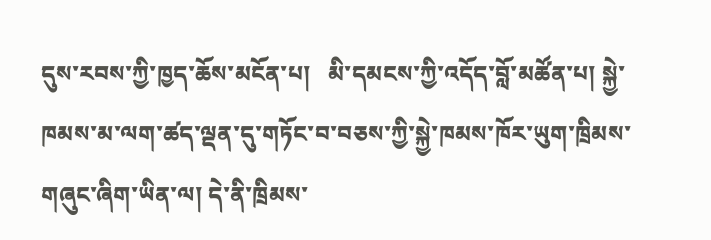དུས་རབས་ཀྱི་ཁྱད་ཆོས་མངོན་པ།   མི་དམངས་ཀྱི་འདོད་བློ་མཚོན་པ། སྐྱེ་ཁམས་མ་ལག་ཚད་ལྡན་དུ་གཏོང་བ་བཅས་ཀྱི་སྐྱེ་ཁམས་ཁོར་ཡུག་ཁྲིམས་གཞུང་ཞིག་ཡིན་ལ། དེ་ནི་ཁྲིམས་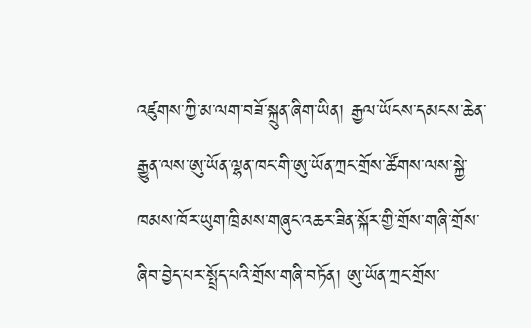འཛུགས་ཀྱི་མ་ལག་བཟོ་སྐྲུན་ཞིག་ཡིན། རྒྱལ་ཡོངས་དམངས་ཆེན་རྒྱུན་ལས་ཨུ་ཡོན་ལྷན་ཁང་གི་ཨུ་ཡོན་ཀྲང་གྲོས་ཚོགས་ལས་སྐྱེ་ཁམས་ཁོར་ཡུག་ཁྲིམས་གཞུང་འཆར་ཟིན་སྐོར་གྱི་གྲོས་གཞི་གྲོས་ཞིབ་བྱེད་པར་སྤྲོད་པའི་གྲོས་གཞི་བཏོན། ཨུ་ཡོན་ཀྲང་གྲོས་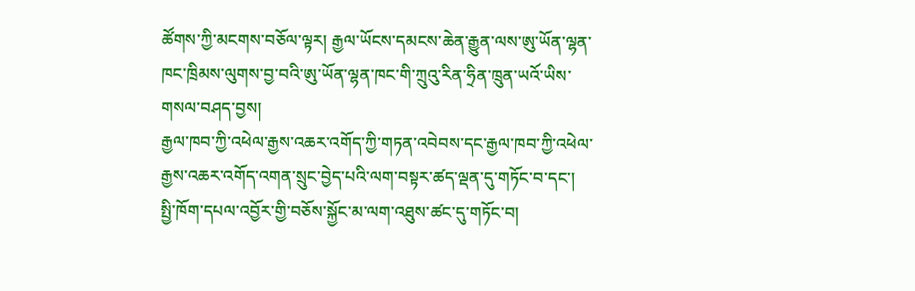ཚོགས་ཀྱི་མངགས་བཅོལ་ལྟར། རྒྱལ་ཡོངས་དམངས་ཆེན་རྒྱུན་ལས་ཨུ་ཡོན་ལྷན་ཁང་ཁྲིམས་ལུགས་བྱ་བའི་ཨུ་ཡོན་ལྷན་ཁང་གི་ཀྲུའུ་རིན་ཧྲིན་ཁྲུན་ཡའོ་ཡིས་གསལ་བཤད་བྱས།
རྒྱལ་ཁབ་ཀྱི་འཕེལ་རྒྱས་འཆར་འགོད་ཀྱི་གཏན་འབེབས་དང་རྒྱལ་ཁབ་ཀྱི་འཕེལ་རྒྱས་འཆར་འགོད་འགན་སྲུང་བྱེད་པའི་ལག་བསྟར་ཚད་ལྡན་དུ་གཏོང་བ་དང་།  སྤྱི་ཁོག་དཔལ་འབྱོར་གྱི་བཅོས་སྐྱོང་མ་ལག་འཐུས་ཚང་དུ་གཏོང་བ།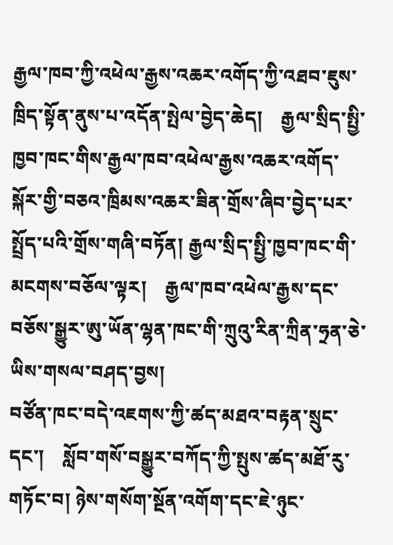རྒྱལ་ཁབ་ཀྱི་འཕེལ་རྒྱས་འཆར་འགོད་ཀྱི་འཐབ་ཇུས་ཁྲིད་སྟོན་ནུས་པ་འདོན་སྤེལ་བྱེད་ཆེད།    རྒྱལ་སྲིད་སྤྱི་ཁྱབ་ཁང་གིས་རྒྱལ་ཁབ་འཕེལ་རྒྱས་འཆར་འགོད་སྐོར་གྱི་བཅའ་ཁྲིམས་འཆར་ཟིན་གྲོས་ཞིབ་བྱེད་པར་སྤྲོད་པའི་གྲོས་གཞི་བཏོན། རྒྱལ་སྲིད་སྤྱི་ཁྱབ་ཁང་གི་མངགས་བཅོལ་ལྟར།    རྒྱལ་ཁབ་འཕེལ་རྒྱས་དང་བཅོས་སྒྱུར་ཨུ་ཡོན་ལྷན་ཁང་གི་ཀྲུའུ་རིན་ཀྲིན་ཧྲན་ཅེ་ཡིས་གསལ་བཤད་བྱས།
བཙོན་ཁང་བདེ་འཇགས་ཀྱི་ཚད་མཐའ་བརྟན་སྲུང་དང་།    སློབ་གསོ་བསྒྱུར་བཀོད་ཀྱི་སྤུས་ཚད་མཐོ་རུ་གཏོང་བ། ཉེས་གསོག་སྔོན་འགོག་དང་ཇེ་ཉུང་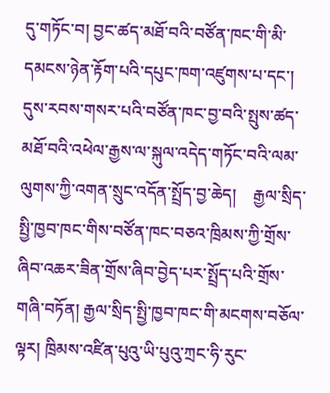དུ་གཏོང་བ། བྱང་ཚད་མཐོ་བའི་བཙོན་ཁང་གི་མི་དམངས་ཉེན་རྟོག་པའི་དཔུང་ཁག་འཛུགས་པ་དང་། དུས་རབས་གསར་པའི་བཙོན་ཁང་བྱ་བའི་སྤུས་ཚད་མཐོ་བའི་འཕེལ་རྒྱས་ལ་སྐུལ་འདེད་གཏོང་བའི་ལམ་ལུགས་ཀྱི་འགན་སྲུང་འདོན་སྤྲོད་བྱ་ཆེད།    རྒྱལ་སྲིད་སྤྱི་ཁྱབ་ཁང་གིས་བཙོན་ཁང་བཅའ་ཁྲིམས་ཀྱི་གྲོས་ཞིབ་འཆར་ཟིན་གྲོས་ཞིབ་བྱེད་པར་སྤྲོད་པའི་གྲོས་གཞི་བཏོན། རྒྱལ་སྲིད་སྤྱི་ཁྱབ་ཁང་གི་མངགས་བཅོལ་ལྟར། ཁྲིམས་འཛིན་པུའུ་ཡི་པུའུ་ཀྲང་ཧི་རུང་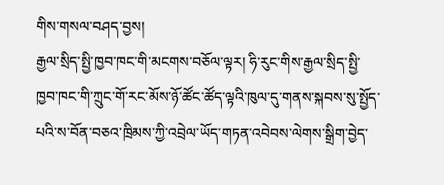གིས་གསལ་བཤད་བྱས།
རྒྱལ་སྲིད་སྤྱི་ཁྱབ་ཁང་གི་མངགས་བཅོལ་ལྟར། ཧི་རུང་གིས་རྒྱལ་སྲིད་སྤྱི་ཁྱབ་ཁང་གི་ཀྲུང་གོ་རང་མོས་ཉོ་ཚོང་ཚོད་ལྟའི་ཁུལ་དུ་གནས་སྐབས་སུ་སྤྱོད་པའི་ས་བོན་བཅའ་ཁྲིམས་ཀྱི་འབྲེལ་ཡོད་གཏན་འབེབས་ལེགས་སྒྲིག་བྱེད་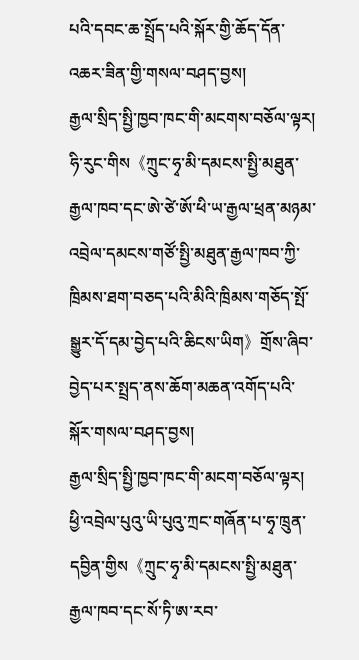པའི་དབང་ཆ་སྤྲོད་པའི་སྐོར་གྱི་ཆོད་དོན་འཆར་ཟིན་གྱི་གསལ་བཤད་བྱས།
རྒྱལ་སྲིད་སྤྱི་ཁྱབ་ཁང་གི་མངགས་བཅོལ་ལྟར། ཧི་རུང་གིས《ཀྲུང་ཧྭ་མི་དམངས་སྤྱི་མཐུན་རྒྱལ་ཁབ་དང་ཨེ་ཙེ་ཨོ་ཕི་ཡ་རྒྱལ་ཕྲན་མཉམ་འབྲེལ་དམངས་གཙོ་སྤྱི་མཐུན་རྒྱལ་ཁབ་ཀྱི་ཁྲིམས་ཐག་བཅད་པའི་མིའི་ཁྲིམས་གཅོད་སྤོ་སྒྱུར་དོ་དམ་བྱེད་པའི་ཆིངས་ཡིག》གྲོས་ཞིབ་བྱེད་པར་སྤྲད་ནས་ཆོག་མཆན་འགོད་པའི་སྐོར་གསལ་བཤད་བྱས།
རྒྱལ་སྲིད་སྤྱི་ཁྱབ་ཁང་གི་མངག་བཅོལ་ལྟར། ཕྱི་འབྲེལ་པུའུ་ཡི་པུའུ་ཀྲང་གཞོན་པ་ཧྭ་ཁྲུན་དབྱིན་གྱིས《ཀྲུང་ཧྭ་མི་དམངས་སྤྱི་མཐུན་རྒྱལ་ཁབ་དང་སོ་ཏི་ཨ་རབ་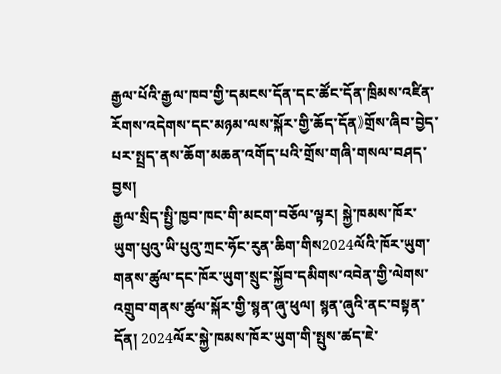རྒྱལ་པོའི་རྒྱལ་ཁབ་གྱི་དམངས་དོན་དང་ཚོང་དོན་ཁྲིམས་འཛིན་རོགས་འདེགས་དང་མཉམ་ལས་སྐོར་གྱི་ཆོད་དོན》གྲོས་ཞིབ་བྱེད་པར་སྤྲད་ནས་ཆོག་མཆན་འགོད་པའི་གྲོས་གཞི་གསལ་བཤད་བྱས།
རྒྱལ་སྲིད་སྤྱི་ཁྱབ་ཁང་གི་མངག་བཅོལ་ལྟར། སྐྱེ་ཁམས་ཁོར་ཡུག་པུའུ་ཡི་པུའུ་ཀྲང་ཧོང་རུན་ཆིག་གིས2024ལོའི་ཁོར་ཡུག་གནས་ཚུལ་དང་ཁོར་ཡུག་སྲུང་སྐྱོབ་དམིགས་འབེན་གྱི་ལེགས་འགྲུབ་གནས་ཚུལ་སྐོར་གྱི་སྙན་ཞུ་ཕུལ། སྙན་ཞུའི་ནང་བསྟན་དོན། 2024ལོར་སྐྱེ་ཁམས་ཁོར་ཡུག་གི་སྤུས་ཚད་ཇེ་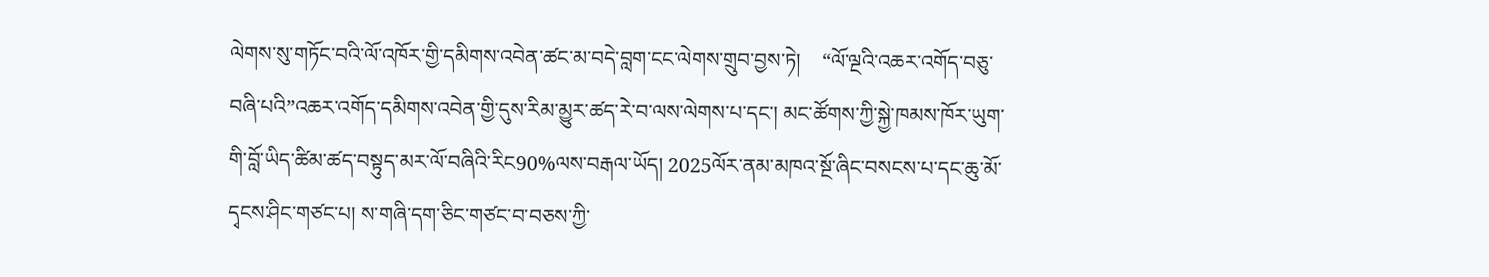ལེགས་སུ་གཏོང་བའི་ལོ་འཁོར་གྱི་དམིགས་འབེན་ཚང་མ་བདེ་བླག་ངང་ལེགས་གྲུབ་བྱས་ཏེ།    “ལོ་ལྔའི་འཆར་འགོད་བཅུ་བཞི་པའི”འཆར་འགོད་དམིགས་འབེན་གྱི་དུས་རིམ་མྱུར་ཚད་རེ་བ་ལས་ལེགས་པ་དང་། མང་ཚོགས་ཀྱི་སྐྱེ་ཁམས་ཁོར་ཡུག་གི་བློ་ཡིད་ཚིམ་ཚད་བསྟུད་མར་ལོ་བཞིའི་རིང90%ལས་བརྒལ་ཡོད། 2025ལོར་ནམ་མཁའ་སྔོ་ཞིང་བསངས་པ་དང་ཆུ་མོ་དྭངས་ཤིང་གཙང་པ། ས་གཞི་དག་ཅིང་གཙང་བ་བཅས་ཀྱི་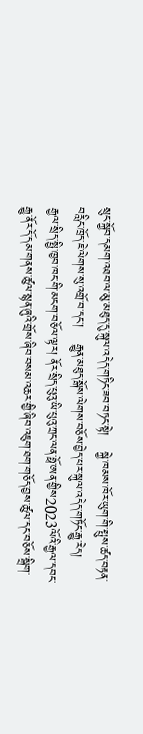སྲུང་སྐྱོབ་དམག་འཐབ་ལ་མུ་མཐུད་དུ་སྐུལ་འདེད་གཏིང་ཟབ་བཏང་སྟེ།    སྐྱེ་ཁམས་ཁོར་ཡུག་གི་སྤུས་ཚད་བརྟན་བརླིང་ཁྲོད་ཇེ་ལེགས་སུ་འགྲོ་བ་དང་།    རྒྱུན་མཐུད་སྒོས་ལེགས་བཅོས་བྱེད་པར་སྐུལ་འདེད་གཏོང་རྒྱུ་རེད།
རྒྱལ་སྲིད་སྤྱི་ཁྱབ་ཁང་གི་མངག་བཅོལ་ལྟར། ནོར་སྲིད་པུའུ་ཡི་པུའུ་ཀྲང་ལན་ཧྥོ་ཨན་གྱིས2023ལོའི་རྒྱལ་དབང་རྒྱུ་ནོར་དོ་དམ་གནས་ཚུལ་སྙན་ཞུའི་གྲོས་ཞིབ་བསམ་འཆར་གྱི་ཞིབ་འཇུག་ཐག་གཅོད་བྱས་ཚུལ་དང་བཅོས་སྒྲིག་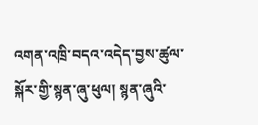འགན་འཁྲི་བདའ་འདེད་བྱས་ཚུལ་སྐོར་གྱི་སྙན་ཞུ་ཕུལ། སྙན་ཞུའི་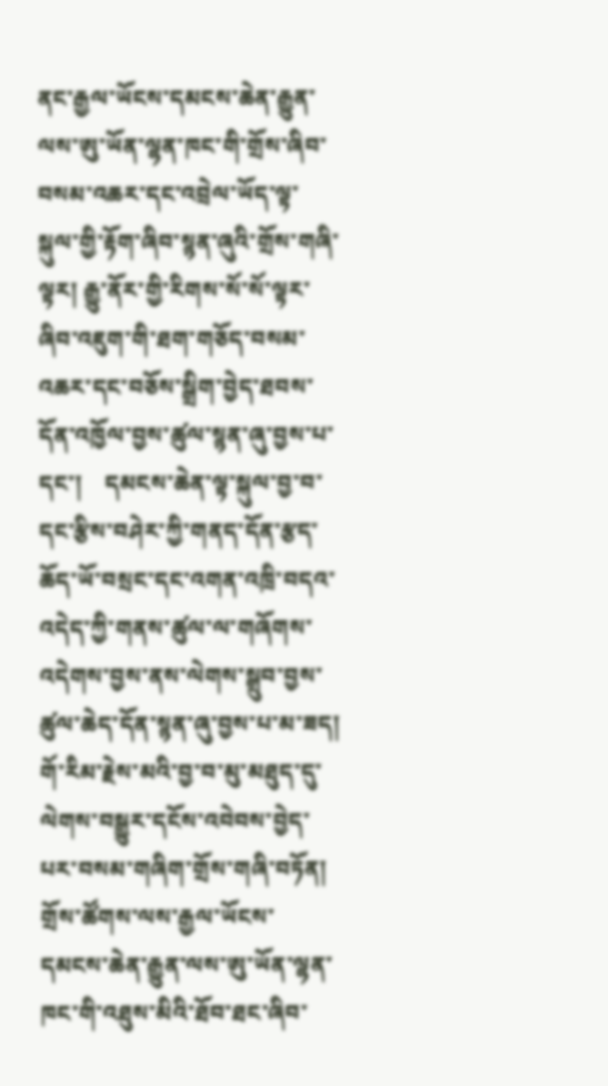ནང་རྒྱལ་ཡོངས་དམངས་ཆེན་རྒྱུན་ལས་ཨུ་ཡོན་ལྷན་ཁང་གི་གྲོས་ཞིབ་བསམ་འཆར་དང་འབྲེལ་ཡོད་ལྟ་སྐུལ་གྱི་རྟོག་ཞིབ་སྙན་ཞུའི་གྲོས་གཞི་ལྟར། རྒྱུ་ནོར་གྱི་རིགས་སོ་སོ་ལྟར་ཞིབ་འཇུག་གི་ཐག་གཅོད་བསམ་འཆར་དང་བཅོས་སྒྲིག་བྱེད་ཐབས་དོན་འཁྱོལ་བྱས་ཚུལ་སྙན་ཞུ་བྱས་པ་དང་།    དམངས་ཆེན་ལྟ་སྐུལ་བྱ་བ་དང་རྩིས་བཤེར་ཀྱི་གནད་དོན་རྩད་ཆོད་ཡོ་བསྲང་དང་འགན་འཁྲི་བདའ་འདེད་ཀྱི་གནས་ཚུལ་ལ་གཞོགས་འདེགས་བྱས་ནས་ལེགས་སྒྲུབ་བྱས་ཚུལ་ཆེད་དོན་སྙན་ཞུ་བྱས་པ་མ་ཟད།    གོ་རིམ་རྗེས་མའི་བྱ་བ་མུ་མཐུད་དུ་ལེགས་བསྒྱུར་དངོས་འབེབས་བྱེད་པར་བསམ་གཞིག་གྲོས་གཞི་བཏོན།
གྲོས་ཚོགས་ལས་རྒྱལ་ཡོངས་དམངས་ཆེན་རྒྱུན་ལས་ཨུ་ཡོན་ལྷན་ཁང་གི་འཐུས་མིའི་ཐོབ་ཐང་ཞིབ་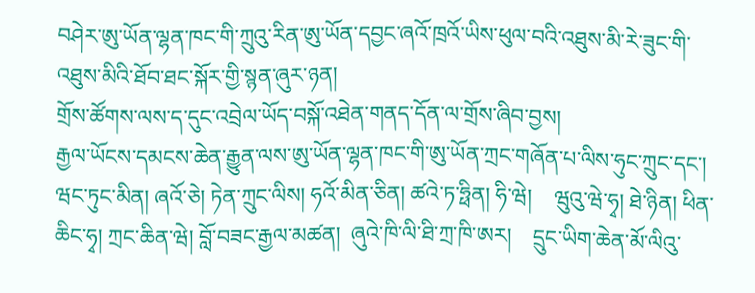བཤེར་ཨུ་ཡོན་ལྷན་ཁང་གི་ཀྲུའུ་རིན་ཨུ་ཡོན་དབྱང་ཞའོ་ཁྲའོ་ཡིས་ཕུལ་བའི་འཐུས་མི་རེ་ཟུང་གི་འཐུས་མིའི་ཐོབ་ཐང་སྐོར་གྱི་སྙན་ཞུར་ཉན།
གྲོས་ཚོགས་ལས་ད་དུང་འབྲེལ་ཡོད་བསྐོ་འཐེན་གནད་དོན་ལ་གྲོས་ཞིབ་བྱས།
རྒྱལ་ཡོངས་དམངས་ཆེན་རྒྱུན་ལས་ཨུ་ཡོན་ལྷན་ཁང་གི་ཨུ་ཡོན་ཀྲང་གཞོན་པ་ལིས་ཧུང་ཀྲུང་དང་། ཝང་ཏུང་མིན། ཞའོ་ཅེ། ཏེན་ཀྲུང་ལིས། ཧའོ་མིན་ཅིན། ཚའེ་ཏ་ཧྥིན། ཧི་ཝེ།    ཝུའུ་ཝེ་ཧྭ། ཐེ་ཉིན། ཕིན་ཆིང་ཧྭ། ཀྲང་ཆིན་ཝེ། བློ་བཟང་རྒྱལ་མཚན།  ཞུའེ་ཁི་ལི་ཐི་ཀྲ་ཁི་ཨར།    དྲུང་ཡིག་ཆེན་མོ་ལིའུ་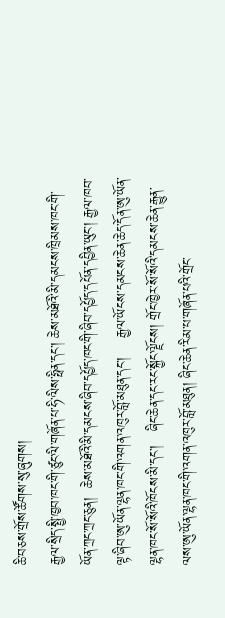ཆི་བཅས་གྲོས་ཚོགས་སུ་ཞུགས།
རྒྱལ་སྲིད་སྤྱི་ཁྱབ་ཁང་གི་ཙུང་ལི་གཞོན་པ་ཧི་ལིས་ཧྥིན་དང་། ཆེས་མཐོའི་མི་དམངས་ཁྲིམས་ཁང་གི་ཡོན་ཀྲང་ཀྲང་ཅུན།  ཆེས་མཐོའི་མི་དམངས་ཞིབ་དཔྱོད་ཁང་གི་ཞིབ་དཔྱོད་དཔོན་དབྱིན་ཡུང་། རྒྱལ་ཁབ་ལྟ་ཞིབ་ཨུ་ཡོན་ལྷན་ཁང་གི་འགན་འཁུར་བློ་མཐུན་དང་།    རྒྱལ་ཡོངས་དམངས་ཆེན་ཆེད་དོན་ཨུ་ཡོན་ལྷན་ཁང་སོ་སོའི་ཁོངས་མི་དང་།   ཞིང་ཆེན་དང་རང་སྐྱོང་ལྗོངས། གྲོང་ཁྱེར་སོ་སོའི་དམངས་ཆེན་རྒྱུན་ལས་ཨུ་ཡོན་ལྷན་ཁང་གི་འགན་འཁུར་བློ་མཐུན། ཞིང་ཆེན་རིམ་པ་གཞོན་པའི་གྲོང་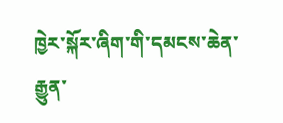ཁྱེར་སྐོར་ཞིག་གི་དམངས་ཆེན་རྒྱུན་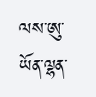ལས་ཨུ་ཡོན་ལྷན་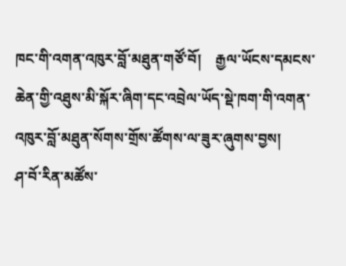ཁང་གི་འགན་འཁུར་བློ་མཐུན་གཙོ་བོ།    རྒྱལ་ཡོངས་དམངས་ཆེན་གྱི་འཐུས་མི་སྐོར་ཞིག་དང་འབྲེལ་ཡོད་སྡེ་ཁག་གི་འགན་འཁུར་བློ་མཐུན་སོགས་གྲོས་ཚོགས་ལ་ཟུར་ཞུགས་བྱས།
ཤ་བོ་རིན་མཚོས་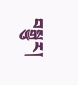བསྒྱུར།